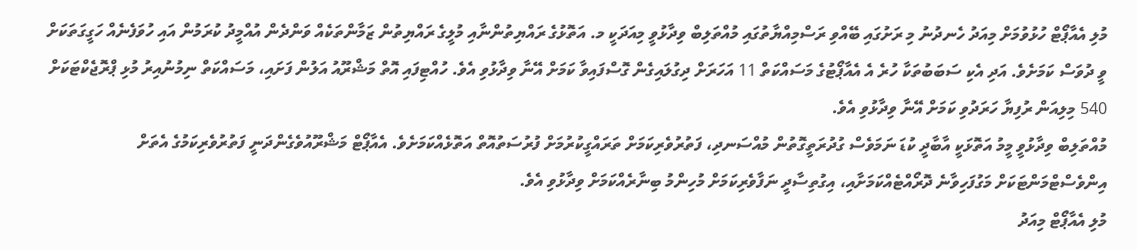މުލި އެއާޕޯޓް ހުޅުވުމަށް މިއަދު ހެނދުނު މި ރަށުގައި ބޭއްވި ރަސްމިއްޔާތުގައި މުއްތަލިބް ވިދާޅުވީ މިއަދަކީ މ. އަތޮޅުގެ ރައްޔިތުންނާއި މުލީގެ ރައްޔިތުން ޒަމާންތަކެއް ވަންދެން އުއްމީދު ކުރަމުން އައި ހުވަފެނެއް ހަގީގަތަކަށް ވީ ދުވަސް ކަމަށެވެ. އަދި އެކި ސަބަބުތަކާ ހުރެ އެ އެއާޕޯޓުގެ މަސައްކަތް 11 އަހަރަށް ދިގުލައިގެން ގޮސްފައިވާ ކަމަށް އޭނާ ވިދާޅުވި އެވެ. ހުއްޓިފައި އޮތް މަޝްރޫއު އަލުން ފަށައި، މަސައްކަތް ނިމުނުއިރު މުޅި ޕްރޮޖެކްޓަކަށް 540 މިލިއަން ރުފިޔާ ހަރަދުވި ކަމަށް އޭނާ ވިދާޅުވި އެވެ.
މުއްތަލިބް ވިދާޅުވީ މީމު އަތޮޅަކީ އާބާދީ ކުޑަ ނަމަވެސް ގުދުރަތީގޮތުން މުއްސަނދި، ފަތުރުވެރިކަމަށް ތަރައްގީކުރުމަށް ފުރުސަތުއޮތް އަތޮޅެއްކަމަށެވެ. އެއާޕޯޓް މަޝްރޫއުވެގެންދަނީ ފަތުރުވެރިކަމުގެ އެތަށް އިންވެސްޓްމަންޓަކަށް މަގުފަހިވާނެ ދޮރޯއްޓެއްކަމަށާއި، އިގުތިސާދީ ނަފާވެރިކަމަށް މުހިންމު ބިނާރެއްކަމަށް ވިދާޅުވި އެވެ.
މުލި އެއާޕޯޓް މިއަދު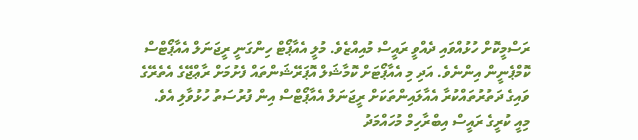ރަސްމީކޮށް ހުޅުއްވައި ދެއްވީ ރައީސް މުއިއްޒެވެ. މުލީ އެއާޕޯޓް ހިންގަނީ ރީޖަނަލް އެއާޕޯޓްސް ކޮމްޕެނީން އިންނެވެ. އަދި މި އެއާޕޯޓަށް ކޮމާޝަލް އޮޕަރޭޝަންތައް ފެށުމަށް ރާޢްޖޭގެ އެތެރޭގެ ވައިގެ ދަތުރުތައްކުރާ އެއާލައިންތަކަށް ރީޖަނަލް އެއާޕޯޓްސް އިން ފުރުސަތު ހުޅުވާލި އެވެ.
މިއީ ކުރީގެ ރައީސް އިބްރާހިމް މުހައްމަދު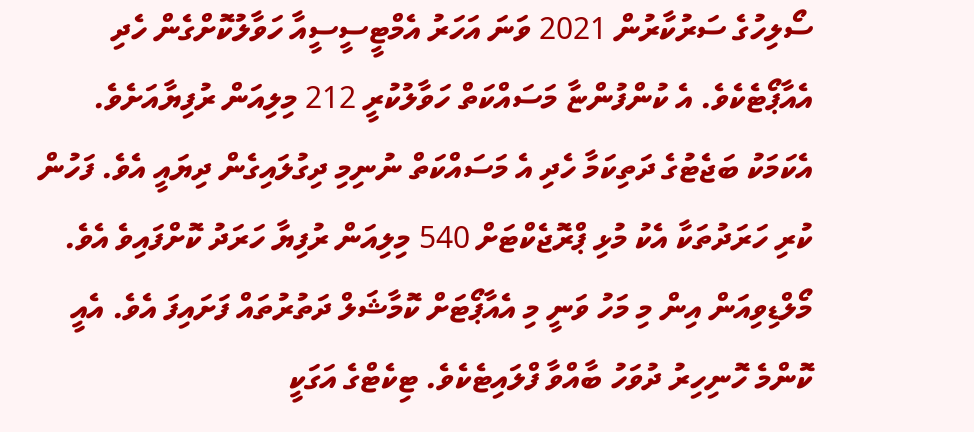ސޯލިހުގެ ސަރުކާރުން 2021 ވަނަ އަހަރު އެމްޓީސީސީއާ ހަވާލުކޮށްގެން ހެދި އެއާޕޯޓެކެވެ. އެ ކުންފުންޏާ މަސައްކަތް ހަވާލުކުރީ 212 މިލިއަން ރުފިޔާއަށެވެ. އެކަމަކު ބަޖެޓުގެ ދަތިކަމާ ހެދި އެ މަސައްކަތް ނުނިމި ދިގުލައިގެން ދިޔައީ އެވެ. ފަހުން ކުރި ހަރަދުތަކާ އެކު މުޅި ޕްރޮޖެކްޓަށް 540 މިލިއަން ރުފިޔާ ހަރަދު ކޮށްފައިވެ އެވެ.
މޯލްޑިވިއަން އިން މި މަހު ވަނީ މި އެއާޕޯޓަށް ކޮމާޝަލް ދަތުރުތައް ފަށައިފަ އެވެ. އެއީ ކޮންމެ ހޮނިހިރު ދުވަހު ބާއްވާ ފްލައިޓެކެވެ. ޓިކެޓްގެ އަގަކީ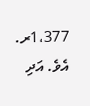1،377ރ. އެވެ. އަދި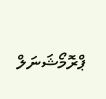ޕްރޮމޯޝަނަލް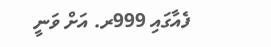ފެއާގައި 999ރ. އަށް ވަނީ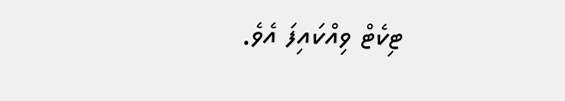ޓިކެޓް ވިއްކައިފަ އެވެ.